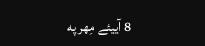8 آییئے مِهر په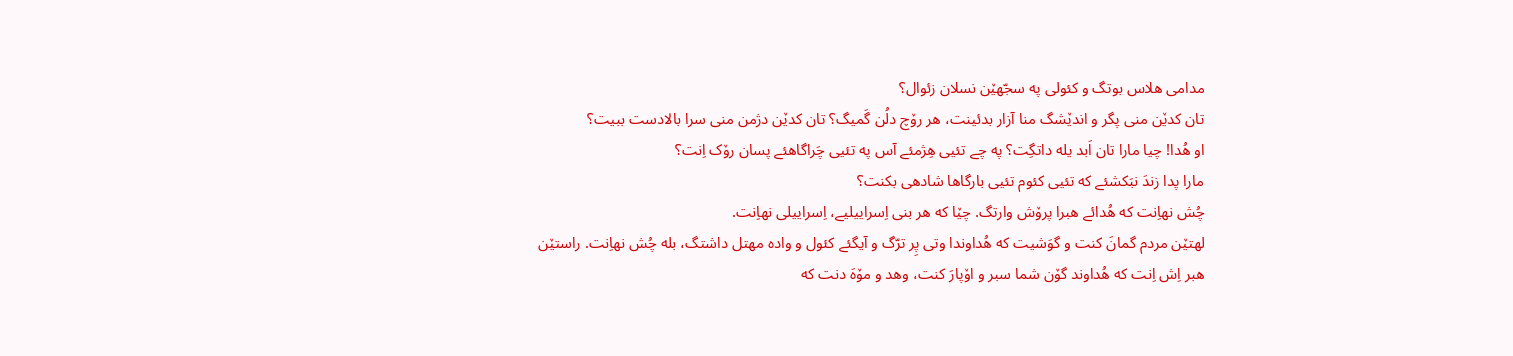مدامی هلاس بوتگ و کئولی په سجّهێن نسلان زئوال؟
تان کدێن منی پگر و اندێشگ منا آزار بدئینت، هر رۆچ دلُن گَمیگ؟ تان کدێن دژمن منی سرا بالادست ببیت؟
او هُدا! چیا مارا تان اَبد یله داتگِت؟ په چے تئیی هِژمئے آس په تئیی چَراگاهئے پسان رۆک اِنت؟
مارا پدا زندَ نبَکشئے که تئیی کئوم تئیی بارگاها شادهی بکنت؟
چُش نهاِنت که هُدائے هبرا پرۆش وارتگ. چێا که هر بنی اِسراییلیے، اِسراییلی نهاِنت.
لهتێن مردم گمانَ کنت و گوَشیت که هُداوندا وتی پِر ترّگ و آیگئے کئول و واده مهتل داشتگ، بله چُش نهاِنت. راستێن هبر اِش اِنت که هُداوند گۆن شما سبر و اۆپارَ کنت، وهد و مۆهَ دنت که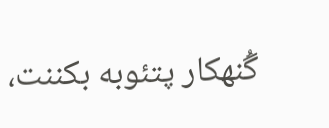گُنهکار پتئوبه بکننت،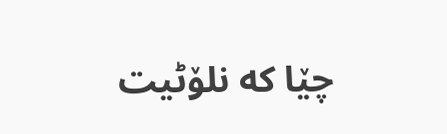چێا که نلۆٹیت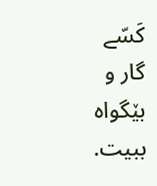کَسّے گار و بێگواه ببیت.